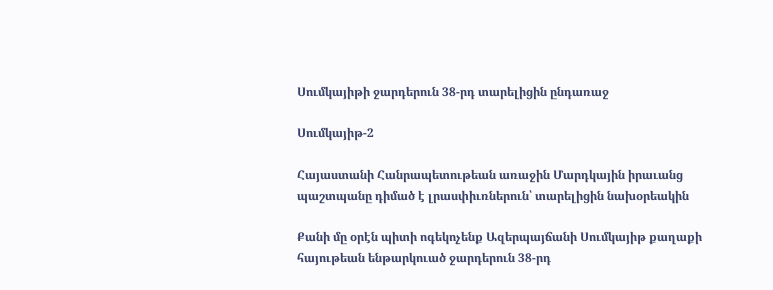Սումկայիթի ջարդերուն 38-րդ տարելիցին ընդառաջ

Սումկայիթ-2

Հայաստանի Հանրապետութեան առաջին Մարդկային իրաւանց պաշտպանը դիմած է լրասփիւռներուն՝ տարելիցին նախօրեակին

Քանի մը օրէն պիտի ոգեկոչենք Ազերպայճանի Սումկայիթ քաղաքի հայութեան ենթարկուած ջարդերուն 38-րդ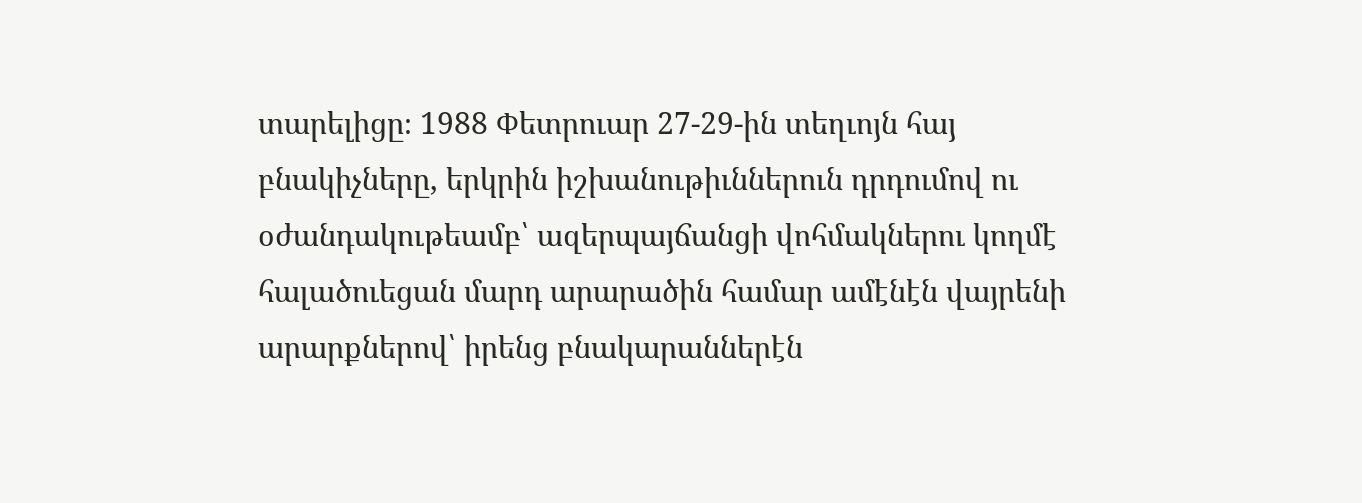տարելիցը։ 1988 Փետրուար 27-29-ին տեղւոյն հայ բնակիչները, երկրին իշխանութիւններուն դրդումով ու օժանդակութեամբ՝ ազերպայճանցի վոհմակներու կողմէ հալածուեցան մարդ արարածին համար ամէնէն վայրենի արարքներով՝ իրենց բնակարաններէն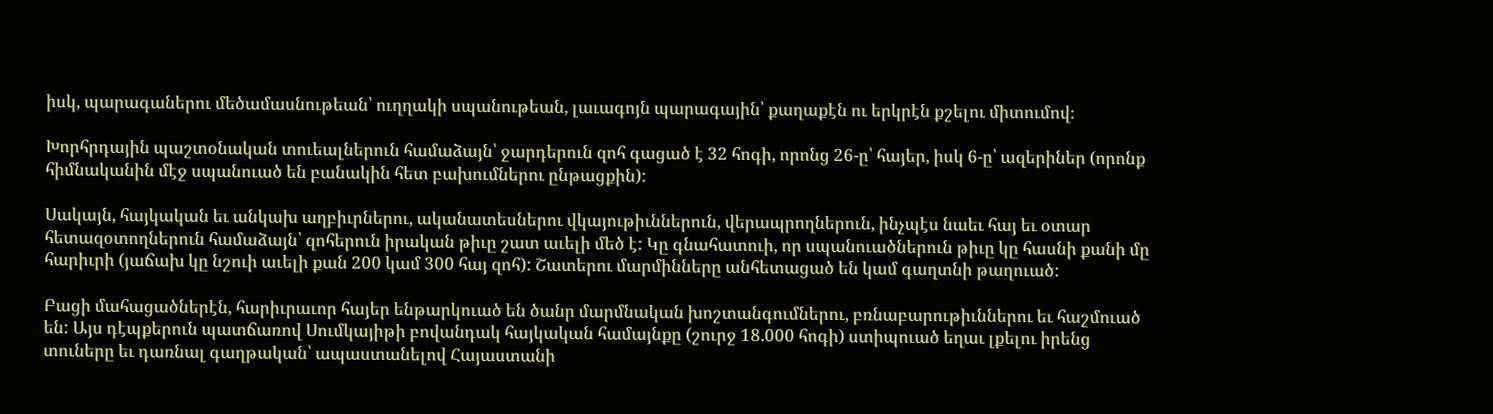իսկ, պարագաներու մեծամասնութեան՝ ուղղակի սպանութեան, լաւագոյն պարագային՝ քաղաքէն ու երկրէն քշելու միտումով։

Խորհրդային պաշտօնական տուեալներուն համաձայն՝ ջարդերուն զոհ գացած է 32 հոգի, որոնց 26-ը՝ հայեր, իսկ 6-ը՝ ազերիներ (որոնք հիմնականին մէջ սպանուած են բանակին հետ բախումներու ընթացքին):

Սակայն, հայկական եւ անկախ աղբիւրներու, ականատեսներու վկայութիւններուն, վերապրողներուն, ինչպէս նաեւ հայ եւ օտար հետազօտողներուն համաձայն՝ զոհերուն իրական թիւը շատ աւելի մեծ է: Կը գնահատուի, որ սպանուածներուն թիւը կը հասնի քանի մը հարիւրի (յաճախ կը նշուի աւելի քան 200 կամ 300 հայ զոհ): Շատերու մարմինները անհետացած են կամ գաղտնի թաղուած:

Բացի մահացածներէն, հարիւրաւոր հայեր ենթարկուած են ծանր մարմնական խոշտանգումներու, բռնաբարութիւններու եւ հաշմուած են: Այս դէպքերուն պատճառով Սումկայիթի բովանդակ հայկական համայնքը (շուրջ 18.000 հոգի) ստիպուած եղաւ լքելու իրենց տուները եւ դառնալ գաղթական՝ ապաստանելով Հայաստանի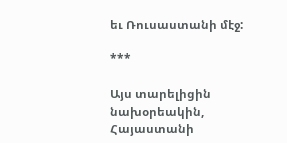եւ Ռուսաստանի մէջ:

***

Այս տարելիցին նախօրեակին, Հայաստանի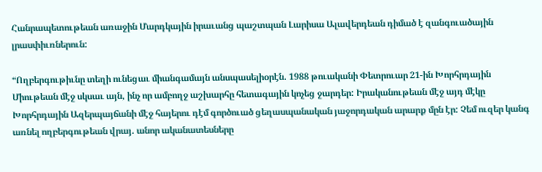Հանրապետութեան առաջին Մարդկային իրաւանց պաշտպան Լարիսա Ալավերդեան դիմած է զանգուածային լրասփիւռներուն:

“Ողբերգութիւնը տեղի ունեցաւ միանգամայն անսպասելիօրէն. 1988 թուականի Փետրուար 21-ին Խորհրդային Միութեան մէջ սկսաւ այն, ինչ որ ամբողջ աշխարհը հետագային կոչեց ջարդեր: Իրականութեան մէջ այդ մէկը Խորհրդային Ազերպայճանի մէջ հայերու դէմ գործուած ցեղասպանական յաջորդական արարք մըն էր: Չեմ ուզեր կանգ առնել ողբերգութեան վրայ. անոր ականատեսները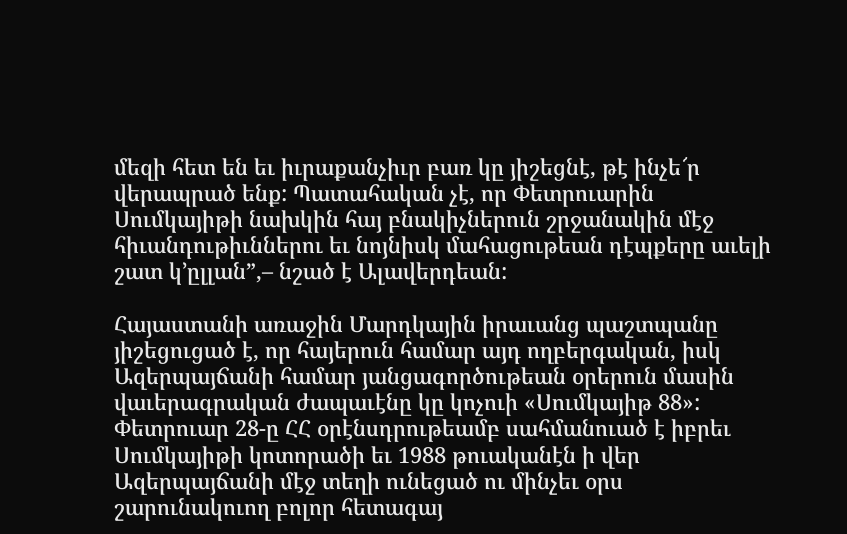մեզի հետ են եւ իւրաքանչիւր բառ կը յիշեցնէ, թէ ինչե՜ր վերապրած ենք: Պատահական չէ, որ Փետրուարին Սումկայիթի նախկին հայ բնակիչներուն շրջանակին մէջ հիւանդութիւններու եւ նոյնիսկ մահացութեան դէպքերը աւելի շատ կ’ըլլան”,– նշած է Ալավերդեան:

Հայաստանի առաջին Մարդկային իրաւանց պաշտպանը յիշեցուցած է, որ հայերուն համար այդ ողբերգական, իսկ Ազերպայճանի համար յանցագործութեան օրերուն մասին վաւերագրական ժապաւէնը կը կոչուի «Սումկայիթ 88»: Փետրուար 28-ը ՀՀ օրէնսդրութեամբ սահմանուած է իբրեւ Սումկայիթի կոտորածի եւ 1988 թուականէն ի վեր Ազերպայճանի մէջ տեղի ունեցած ու մինչեւ օրս շարունակուող բոլոր հետագայ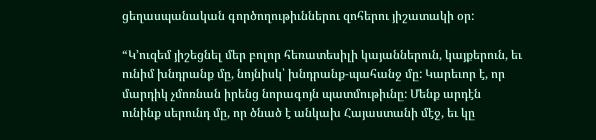ցեղասպանական գործողութիւններու զոհերու յիշատակի օր:

“Կ’ուզեմ յիշեցնել մեր բոլոր հեռատեսիլի կայաններուն, կայքերուն, եւ ունիմ խնդրանք մը, նոյնիսկ՝ խնդրանք-պահանջ մը: Կարեւոր է, որ մարդիկ չմոռնան իրենց նորագոյն պատմութիւնը: Մենք արդէն ունինք սերունդ մը, որ ծնած է անկախ Հայաստանի մէջ, եւ կը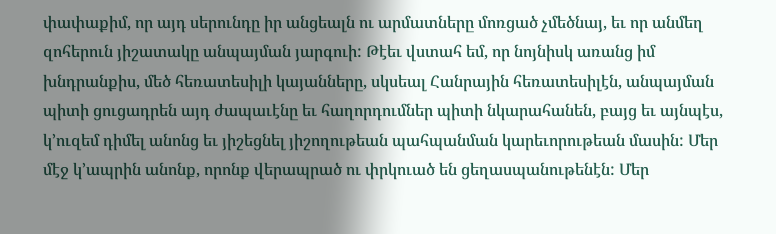փափաքիմ, որ այդ սերունդը իր անցեալն ու արմատները մոռցած չմեծնայ, եւ որ անմեղ զոհերուն յիշատակը անպայման յարգուի: Թէեւ վստահ եմ, որ նոյնիսկ առանց իմ խնդրանքիս, մեծ հեռատեսիլի կայանները, սկսեալ Հանրային հեռատեսիլէն, անպայման պիտի ցուցադրեն այդ ժապաւէնը եւ հաղորդումներ պիտի նկարահանեն, բայց եւ այնպէս, կ՚ուզեմ դիմել անոնց եւ յիշեցնել յիշողութեան պահպանման կարեւորութեան մասին: Մեր մէջ կ՚ապրին անոնք, որոնք վերապրած ու փրկուած են ցեղասպանութենէն: Մեր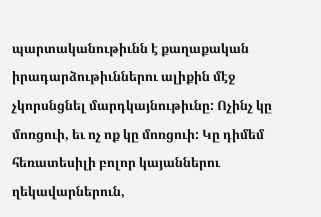պարտականութիւնն է քաղաքական իրադարձութիւններու ալիքին մէջ չկորսնցնել մարդկայնութիւնը: Ոչինչ կը մոռցուի, եւ ոչ ոք կը մոռցուի: Կը դիմեմ հեռատեսիլի բոլոր կայաններու ղեկավարներուն,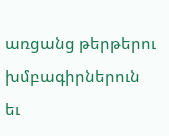առցանց թերթերու խմբագիրներուն եւ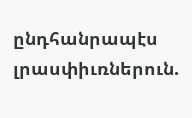ընդհանրապէս լրասփիւռներուն.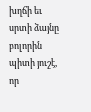խղճի եւ սրտի ձայնը բոլորին պիտի յուշէ, որ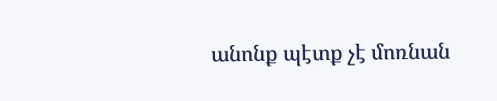անոնք պէտք չէ մոռնան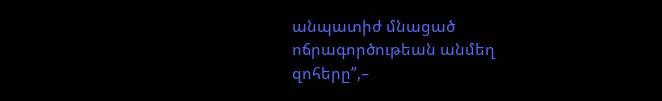անպատիժ մնացած ոճրագործութեան անմեղ զոհերը”,–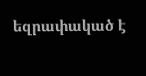եզրափակած է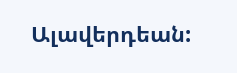Ալավերդեան: